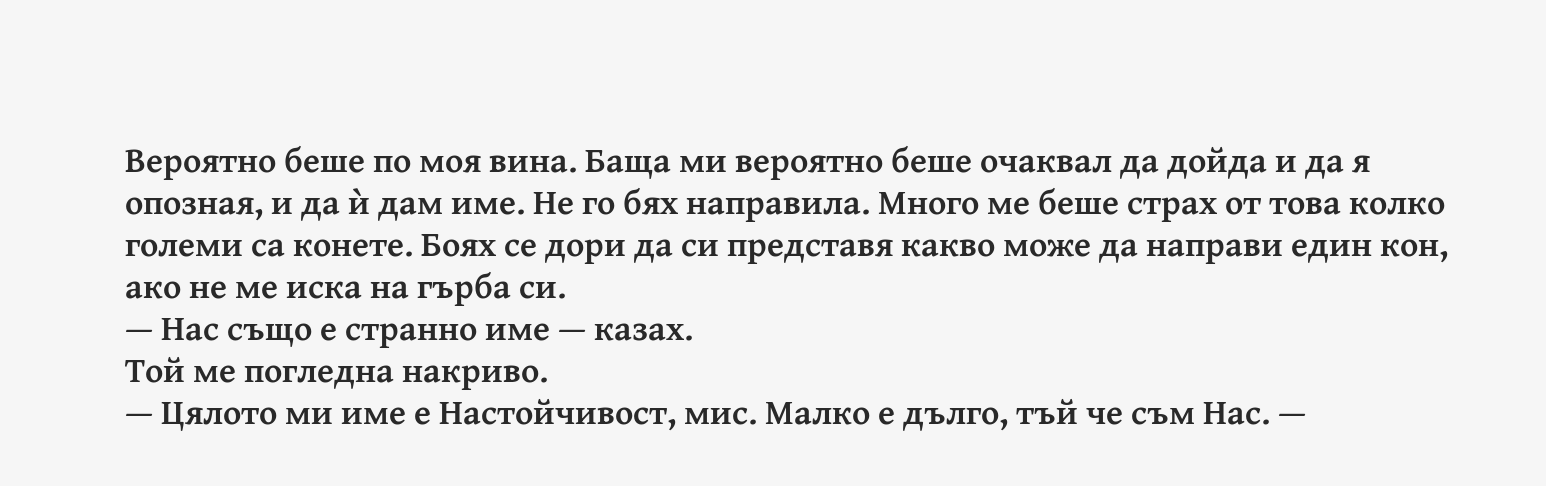Вероятно беше по моя вина. Баща ми вероятно беше очаквал да дойда и да я опозная, и да ѝ дам име. Не го бях направила. Много ме беше страх от това колко големи са конете. Боях се дори да си представя какво може да направи един кон, ако не ме иска на гърба си.
— Нас също е странно име — казах.
Той ме погледна накриво.
— Цялото ми име е Настойчивост, мис. Малко е дълго, тъй че съм Нас. —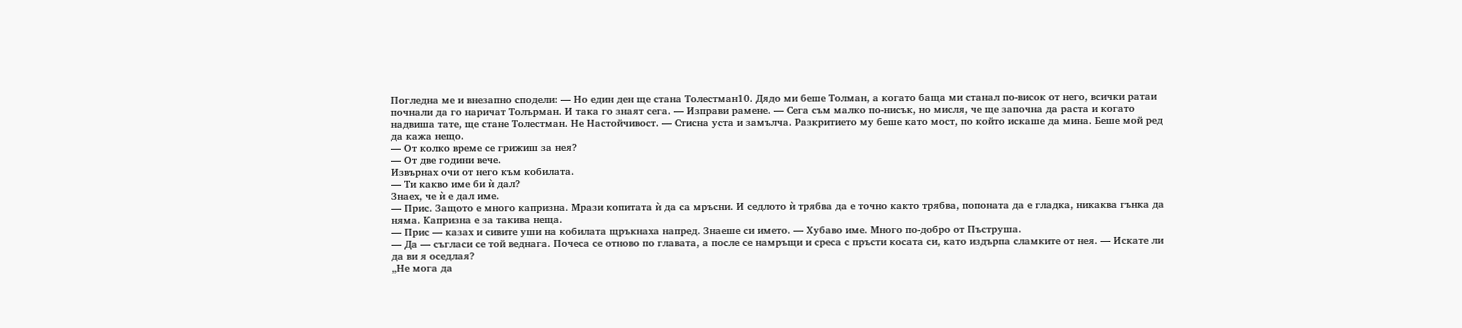Погледна ме и внезапно сподели: — Но един ден ще стана Толестман10. Дядо ми беше Толман, а когато баща ми станал по-висок от него, всички ратаи почнали да го наричат Толърман. И така го знаят сега. — Изправи рамене. — Сега съм малко по-нисък, но мисля, че ще започна да раста и когато надвиша тате, ще стане Толестман. Не Настойчивост. — Стисна уста и замълча. Разкритието му беше като мост, по който искаше да мина. Беше мой ред да кажа нещо.
— От колко време се грижиш за нея?
— От две години вече.
Извърнах очи от него към кобилата.
— Ти какво име би ѝ дал?
Знаех, че ѝ е дал име.
— Прис. Защото е много капризна. Мрази копитата ѝ да са мръсни. И седлото ѝ трябва да е точно както трябва, попоната да е гладка, никаква гънка да няма. Капризна е за такива неща.
— Прис — казах и сивите уши на кобилата щръкнаха напред. Знаеше си името. — Хубаво име. Много по-добро от Пъструша.
— Да — съгласи се той веднага. Почеса се отново по главата, а после се намръщи и среса с пръсти косата си, като издърпа сламките от нея. — Искате ли да ви я оседлая?
„Не мога да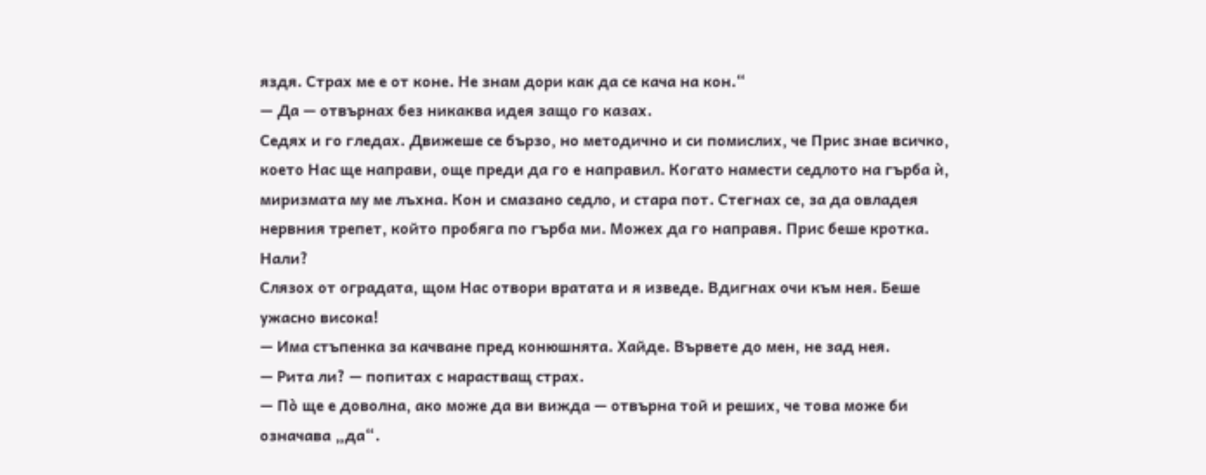яздя. Страх ме е от коне. Не знам дори как да се кача на кон.“
— Да — отвърнах без никаква идея защо го казах.
Седях и го гледах. Движеше се бързо, но методично и си помислих, че Прис знае всичко, което Нас ще направи, още преди да го е направил. Когато намести седлото на гърба ѝ, миризмата му ме лъхна. Кон и смазано седло, и стара пот. Стегнах се, за да овладея нервния трепет, който пробяга по гърба ми. Можех да го направя. Прис беше кротка. Нали?
Слязох от оградата, щом Нас отвори вратата и я изведе. Вдигнах очи към нея. Беше ужасно висока!
— Има стъпенка за качване пред конюшнята. Хайде. Вървете до мен, не зад нея.
— Рита ли? — попитах с нарастващ страх.
— По̀ ще е доволна, ако може да ви вижда — отвърна той и реших, че това може би означава „да“.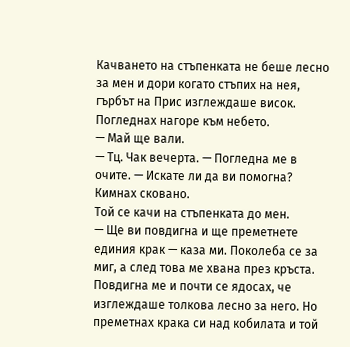Качването на стъпенката не беше лесно за мен и дори когато стъпих на нея, гърбът на Прис изглеждаше висок. Погледнах нагоре към небето.
— Май ще вали.
— Тц. Чак вечерта. — Погледна ме в очите. — Искате ли да ви помогна?
Кимнах сковано.
Той се качи на стъпенката до мен.
— Ще ви повдигна и ще преметнете единия крак — каза ми. Поколеба се за миг, а след това ме хвана през кръста. Повдигна ме и почти се ядосах, че изглеждаше толкова лесно за него. Но преметнах крака си над кобилата и той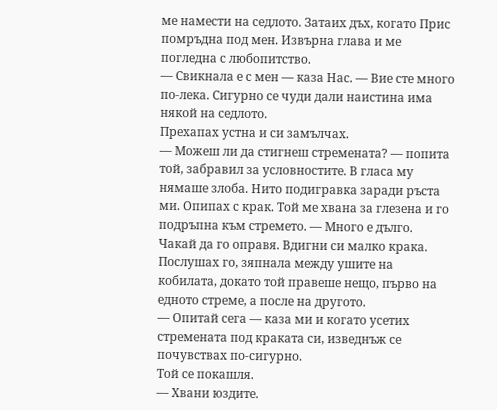ме намести на седлото. Затаих дъх, когато Прис помръдна под мен. Извърна глава и ме погледна с любопитство.
— Свикнала е с мен — каза Нас. — Вие сте много по-лека. Сигурно се чуди дали наистина има някой на седлото.
Прехапах устна и си замълчах.
— Можеш ли да стигнеш стремената? — попита той, забравил за условностите. В гласа му нямаше злоба. Нито подигравка заради ръста ми. Опипах с крак. Той ме хвана за глезена и го подръпна към стремето. — Много е дълго. Чакай да го оправя. Вдигни си малко крака.
Послушах го, зяпнала между ушите на кобилата, докато той правеше нещо, първо на едното стреме, а после на другото.
— Опитай сега — каза ми и когато усетих стремената под краката си, изведнъж се почувствах по-сигурно.
Той се покашля.
— Хвани юздите.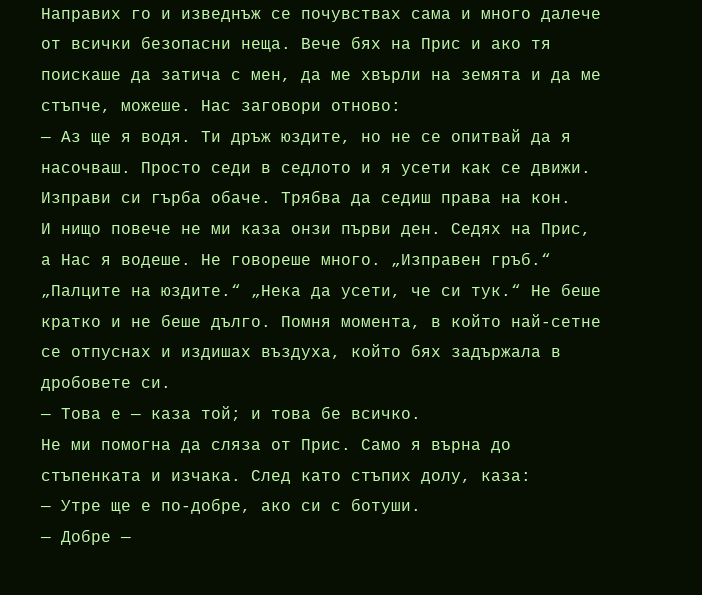Направих го и изведнъж се почувствах сама и много далече от всички безопасни неща. Вече бях на Прис и ако тя поискаше да затича с мен, да ме хвърли на земята и да ме стъпче, можеше. Нас заговори отново:
— Аз ще я водя. Ти дръж юздите, но не се опитвай да я насочваш. Просто седи в седлото и я усети как се движи. Изправи си гърба обаче. Трябва да седиш права на кон.
И нищо повече не ми каза онзи първи ден. Седях на Прис, а Нас я водеше. Не говореше много. „Изправен гръб.“ „Палците на юздите.“ „Нека да усети, че си тук.“ Не беше кратко и не беше дълго. Помня момента, в който най-сетне се отпуснах и издишах въздуха, който бях задържала в дробовете си.
— Това е — каза той; и това бе всичко.
Не ми помогна да сляза от Прис. Само я върна до стъпенката и изчака. След като стъпих долу, каза:
— Утре ще е по-добре, ако си с ботуши.
— Добре —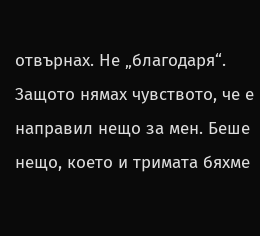отвърнах. Не „благодаря“. Защото нямах чувството, че е направил нещо за мен. Беше нещо, което и тримата бяхме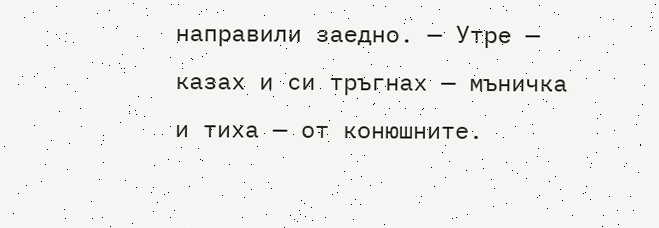направили заедно. — Утре — казах и си тръгнах — мъничка и тиха — от конюшните.